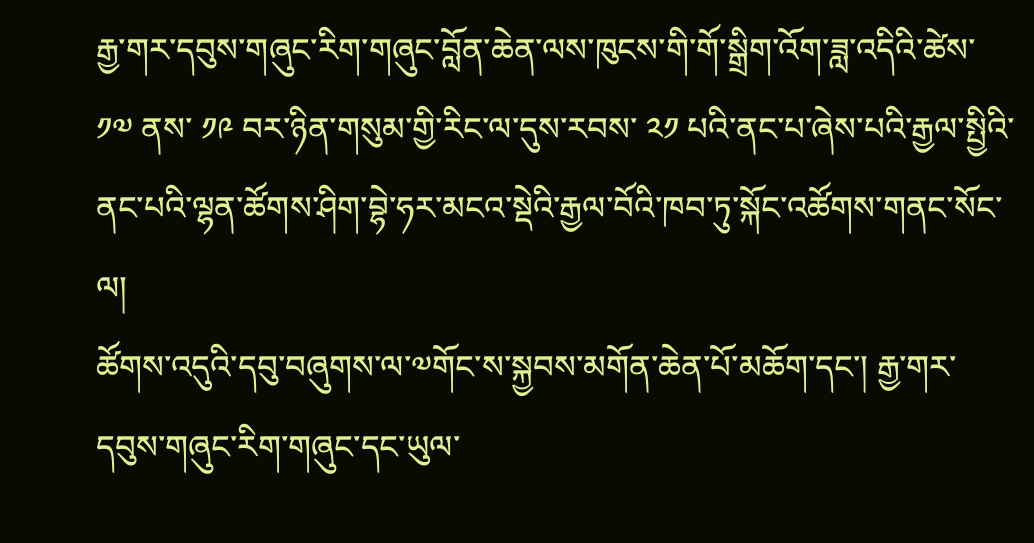རྒྱ་གར་དབུས་གཞུང་རིག་གཞུང་བློན་ཆེན་ལས་ཁུངས་གི་གོ་སྒྲིག་འོག་ཟླ་འདིའི་ཚེས་ ༡༧ ནས་ ༡༩ བར་ཉིན་གསུམ་གྱི་རིང་ལ་དུས་རབས་ ༢༡ པའི་ནང་པ་ཞེས་པའི་རྒྱལ་སྤྱིའི་ནང་པའི་ལྷན་ཚོགས་ཤིག་བྷེ་ཧར་མངའ་སྡེའི་རྒྱལ་བོའི་ཁབ་ཏུ་སྐོང་འཚོགས་གནང་སོང་ལ།
ཚོགས་འདུའི་དབུ་བཞུགས་ལ་༧གོང་ས་སྐྱབས་མགོན་ཆེན་པོ་མཆོག་དང་། རྒྱ་གར་དབུས་གཞུང་རིག་གཞུང་དང་ཡུལ་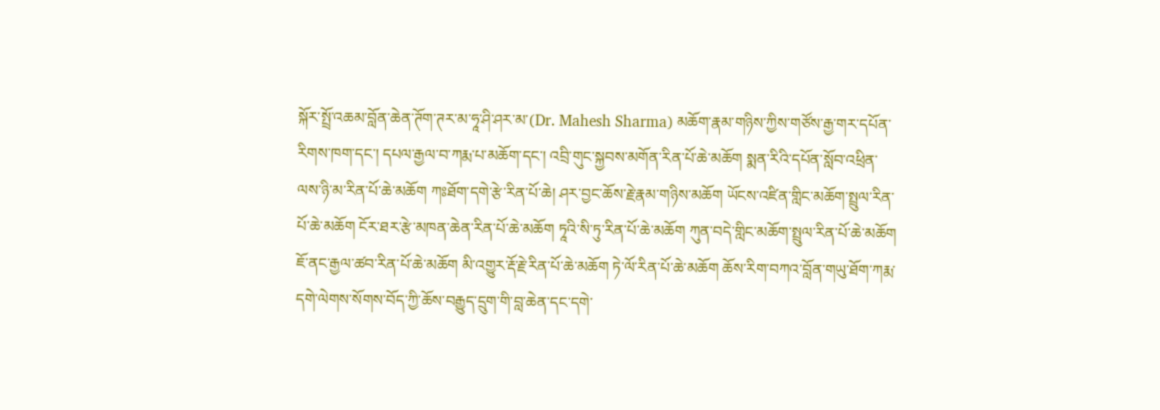སྐོར་སྤྲོ་འཆམ་བློན་ཆེན་ཊོག་ཊར་མ་ཧཱ་ཤི་ཤར་མ་(Dr. Mahesh Sharma) མཆོག་རྣམ་གཉིས་ཀྱིས་གཙོས་རྒྱ་གར་དཔོན་རིགས་ཁག་དང་། དཔལ་རྒྱལ་བ་ཀརྨ་པ་མཆོག་དང་། འབྲི་གུང་སྐྱབས་མགོན་རིན་པོ་ཆེ་མཆོག སྨན་རིའི་དཔོན་སློབ་འཕྲིན་ལས་ཉི་མ་རིན་པོ་ཆེ་མཆོག ཀཿཐོག་དགེ་རྩེ་རིན་པོ་ཆེ། ཤར་བྱང་ཆོས་རྗེ་རྣམ་གཉིས་མཆོག ཡོངས་འཛིན་གླིང་མཆོག་སྤྲུལ་རིན་པོ་ཆེ་མཆོག ངོར་ཐར་རྩེ་མཁན་ཆེན་རིན་པོ་ཆེ་མཆོག ཏཱའི་སི་ཏུ་རིན་པོ་ཆེ་མཆོག ཀུན་བདེ་གླིང་མཆོག་སྤྲུལ་རིན་པོ་ཆེ་མཆོག ཇོ་ནང་རྒྱལ་ཚབ་རིན་པོ་ཆེ་མཆོག མི་འགྱུར་རྡོ་རྗེ་རིན་པོ་ཆེ་མཆོག ཏེ་ལོ་རིན་པོ་ཆེ་མཆོག ཆོས་རིག་བཀའ་བློན་གཡུ་ཐོག་ཀརྨ་དགེ་ལེགས་སོགས་བོད་ཀྱི་ཆོས་བརྒྱུད་དྲུག་གི་བླ་ཆེན་དང་དགེ་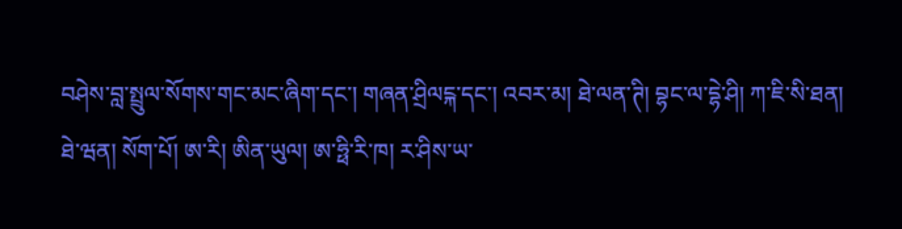བཤེས་བླ་སྤྲུལ་སོགས་གང་མང་ཞིག་དང་། གཞན་ཤྲིལངྐ་དང་། འབར་མ། ཐེ་ལན་ཊི། བྷང་ལ་དྷེ་ཤི། ཀ་ཇི་སི་ཐན། ཐེ་ཝན། སོག་པོ། ཨ་རི། ཨིན་ཡུལ། ཨ་ཧྥི་རི་ཁ། ར་ཤིས་ཡ་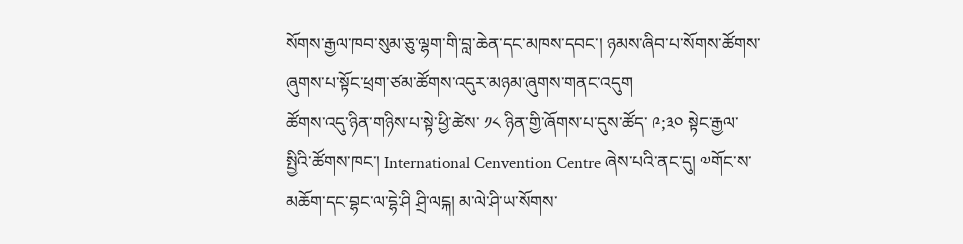སོགས་རྒྱལ་ཁབ་སུམ་ཅུ་ལྷག་གི་བླ་ཆེན་དང་མཁས་དབང་། ཉམས་ཞིབ་པ་སོགས་ཚོགས་ཞུགས་པ་སྟོང་ཕྲག་ཙམ་ཚོགས་འདུར་མཉམ་ཞུགས་གནང་འདུག
ཚོགས་འདུ་ཉིན་གཉིས་པ་སྟེ་ཕྱི་ཚེས་ ༡༨ ཉིན་གྱི་ཞོགས་པ་དུས་ཚོད་ ༩;༣༠ སྟེང་རྒྱལ་སྤྱིའི་ཚོགས་ཁང་། International Cenvention Centre ཞེས་པའི་ནང་དུ། ༧གོང་ས་མཆོག་དང་བྷང་ལ་དྷེ་ཤི ཤྲི་ལངྐ། མ་ལེ་ཤི་ཡ་སོགས་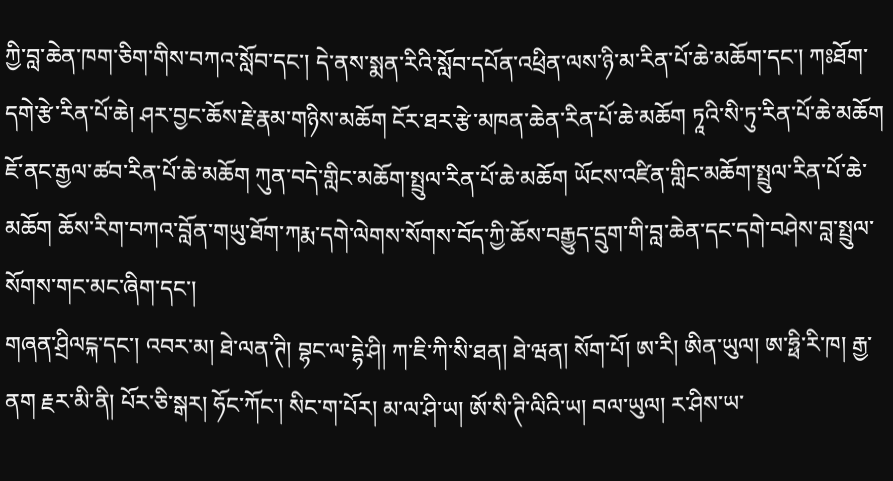ཀྱི་བླ་ཆེན་ཁག་ཅིག་གིས་བཀའ་སློབ་དང་། དེ་ནས་སྨན་རིའི་སློབ་དཔོན་འཕྲིན་ལས་ཉི་མ་རིན་པོ་ཆེ་མཆོག་དང་། ཀཿཐོག་དགེ་རྩེ་རིན་པོ་ཆེ། ཤར་བྱང་ཆོས་རྗེ་རྣམ་གཉིས་མཆོག ངོར་ཐར་རྩེ་མཁན་ཆེན་རིན་པོ་ཆེ་མཆོག ཏཱའི་སི་ཏུ་རིན་པོ་ཆེ་མཆོག ཇོ་ནང་རྒྱལ་ཚབ་རིན་པོ་ཆེ་མཆོག ཀུན་བདེ་གླིང་མཆོག་སྤྲུལ་རིན་པོ་ཆེ་མཆོག ཡོངས་འཛིན་གླིང་མཆོག་སྤྲུལ་རིན་པོ་ཆེ་མཆོག ཆོས་རིག་བཀའ་བློན་གཡུ་ཐོག་ཀརྨ་དགེ་ལེགས་སོགས་བོད་ཀྱི་ཆོས་བརྒྱུད་དྲུག་གི་བླ་ཆེན་དང་དགེ་བཤེས་བླ་སྤྲུལ་སོགས་གང་མང་ཞིག་དང་།
གཞན་ཤྲིལངྐ་དང་། འབར་མ། ཐེ་ལན་ཊི། བྷང་ལ་དྷེ་ཤི། ཀ་ཇི་ཀི་སི་ཐན། ཐེ་ཝན། སོག་པོ། ཨ་རི། ཨིན་ཡུལ། ཨ་ཧྥི་རི་ཁ། རྒྱ་ནག རྗར་མི་ནི། པོར་ཅི་སྒར། ཧོང་ཀོང་། སིང་ག་པོར། མ་ལ་ཤི་ཡ། ཨོ་སི་ཊི་ལིའི་ཡ། བལ་ཡུལ། ར་ཤིས་ཡ་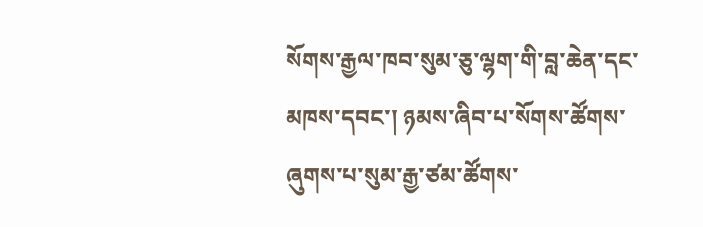སོགས་རྒྱལ་ཁབ་སུམ་ཅུ་ལྷག་གི་བླ་ཆེན་དང་མཁས་དབང་། ཉམས་ཞིབ་པ་སོགས་ཚོགས་ཞུགས་པ་སུམ་རྒྱ་ཙམ་ཚོགས་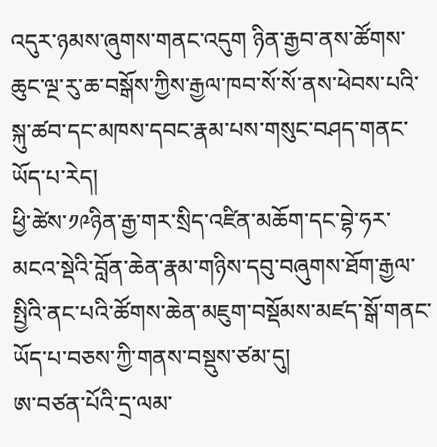འདུར་ཉམས་ཞུགས་གནང་འདུག ཉིན་རྒྱབ་ནས་ཚོགས་ཆུང་ལྔ་རུ་ཆ་བསྒོས་ཀྱིས་རྒྱལ་ཁབ་སོ་སོ་ནས་ཕེབས་པའི་སྐུ་ཚབ་དང་མཁས་དབང་རྣམ་པས་གསུང་བཤད་གནང་ཡོད་པ་རེད།
ཕྱི་ཚེས་༡༩ཉིན་རྒྱ་གར་སྲིད་འཛིན་མཆོག་དང་བྷེ་ཧར་མངའ་སྡེའི་བློན་ཆེན་རྣམ་གཉིས་དབུ་བཞུགས་ཐོག་རྒྱལ་སྤྱིའི་ནང་པའི་ཚོགས་ཆེན་མཇུག་བསྡོམས་མཛད་སྒོ་གནང་ཡོད་པ་བཅས་ཀྱི་གནས་བསྡུས་ཙམ་དུ།
ཨ་བཙན་པོའི་དྲ་ལམ་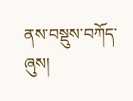ནས་བསྡུས་བཀོད་ཞུས།